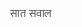सात सवाल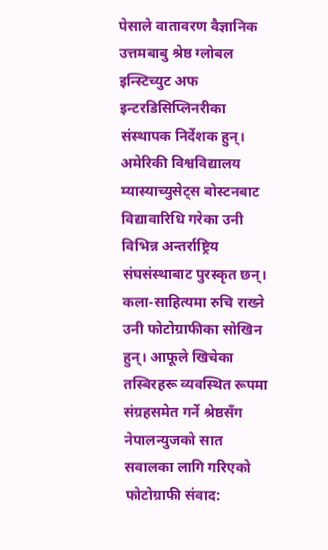पेसाले वातावरण वैज्ञानिक उत्तमबाबु श्रेष्ठ ग्लोबल इन्स्टिच्युट अफ इन्टरडिसिप्लिनरीका संस्थापक निर्देशक हुन्। अमेरिकी विश्वविद्यालय म्यास्याच्युसेट्स बोस्टनबाट विद्यावारिधि गरेका उनी विभिन्न अन्तर्राष्ट्रिय संघसंस्थाबाट पुरस्कृत छन्। कला-साहित्यमा रुचि राख्ने उनी फोटोग्राफीका सोखिन हुन्। आफूले खिचेका तस्बिरहरू व्यवस्थित रूपमा संग्रहसमेत गर्ने श्रेष्ठसँग नेपालन्युजको सात सवालका लागि गरिएको फोटोग्राफी संवाद: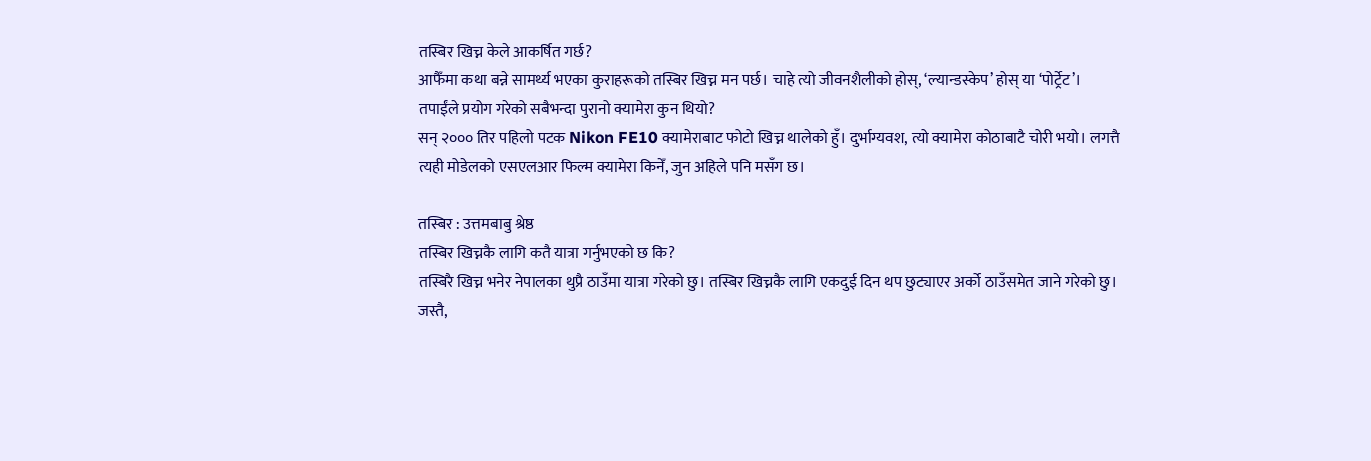तस्बिर खिच्न केले आकर्षित गर्छ?
आफैँमा कथा बन्ने सामर्थ्य भएका कुराहरूको तस्बिर खिच्न मन पर्छ। चाहे त्यो जीवनशैलीको होस्, ‘ल्यान्डस्केप’ होस् या ‘पोर्ट्रेट’।
तपाईंले प्रयोग गरेको सबैभन्दा पुरानो क्यामेरा कुन थियो?
सन् २००० तिर पहिलो पटक Nikon FE10 क्यामेराबाट फोटो खिच्न थालेको हुँ। दुर्भाग्यवश, त्यो क्यामेरा कोठाबाटै चोरी भयो। लगत्तै त्यही मोडेलको एसएलआर फिल्म क्यामेरा किनेँ, जुन अहिले पनि मसँग छ।

तस्बिर : उत्तमबाबु श्रेष्ठ
तस्बिर खिच्नकै लागि कतै यात्रा गर्नुभएको छ कि?
तस्बिरै खिच्न भनेर नेपालका थुप्रै ठाउँमा यात्रा गरेको छु। तस्बिर खिच्नकै लागि एकदुई दिन थप छुट्याएर अर्को ठाउँसमेत जाने गरेको छु। जस्तै,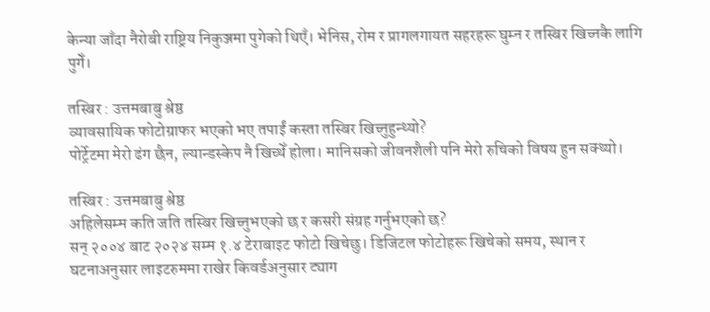केन्या जाँदा नैरोबी राष्ट्रिय निकुञ्जमा पुगेको थिएँ। भेनिस, रोम र प्रागलगायत सहरहरू घुम्न र तस्बिर खिच्नकै लागि पुगेँ।

तस्बिर : उत्तमबाबु श्रेष्ठ
व्यावसायिक फोटोग्राफर भएको भए तपाईं कस्ता तस्बिर खिच्नुहुन्थ्यो?
पोर्ट्रेटमा मेरो ढंग छैन, ल्यान्डस्केप नै खिच्थेँ होला। मानिसको जीवनशैली पनि मेरो रुचिको विषय हुन सक्थ्यो।

तस्बिर : उत्तमबाबु श्रेष्ठ
अहिलेसम्म कति जति तस्बिर खिच्नुभएको छ र कसरी संग्रह गर्नुभएको छ?
सन् २००४ बाट २०२४ सम्म १.४ टेराबाइट फोटो खिचेछु। डिजिटल फोटोहरू खिचेको समय, स्थान र घटनाअनुसार लाइटरुममा राखेर किवर्डअनुसार ट्याग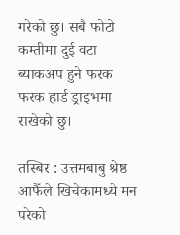गरेको छु। सबै फोटो कम्तीमा दुई वटा ब्याकअप हुने फरक फरक हार्ड ड्राइभमा राखेको छु।

तस्बिर : उत्तमबाबु श्रेष्ठ
आफैँले खिचेकामध्ये मन परेको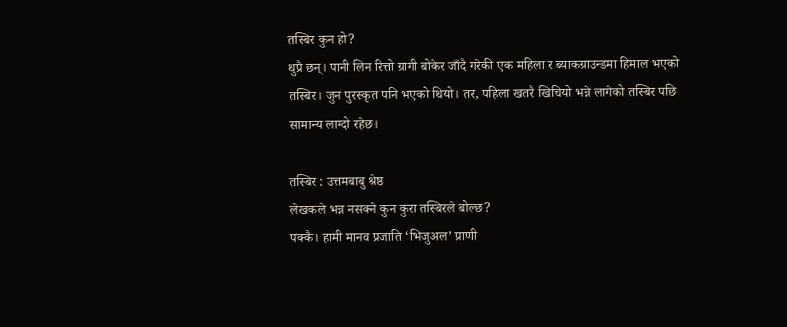तस्बिर कुन हो?
थुप्रै छन्। पानी लिन रित्तो ग्रागी बोकेर जाँदै गरेकी एक महिला र ब्याकग्राउन्डमा हिमाल भएको तस्बिर। जुन पुरस्कृत पनि भएको थियो। तर, पहिला खतरै खिचियो भन्ने लागेको तस्बिर पछि सामान्य लाग्दो रहेछ।

तस्बिर : उत्तमबाबु श्रेष्ठ
लेखकले भन्न नसक्ने कुन कुरा तस्बिरले बोल्छ?
पक्कै। हामी मानव प्रजाति ‘भिजुअल’ प्राणी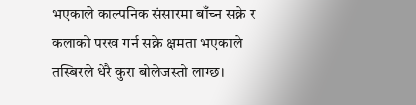भएकाले काल्पनिक संसारमा बाँच्न सक्ने र कलाको परख गर्न सक्ने क्षमता भएकाले तस्बिरले धेरै कुरा बोलेजस्तो लाग्छ।